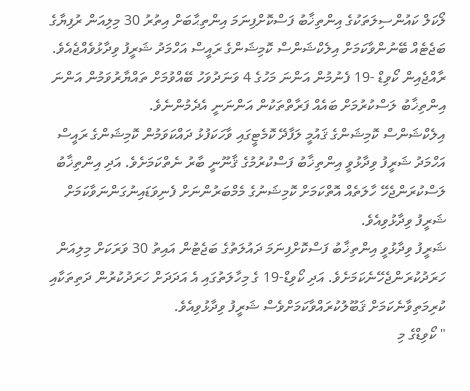ލޯކަލް ކައުންސިލަތަކުގެ އިންތިޚާބު ފަސްކޮށްފިނަމަ އިންތިޙާބަށް އިތުރު 30 މިލިއަން ރުފިޔާގެ ބަޖެޓެއް ބޭނުންވާކަމަށް އިލެކްޝަންސް ކޮމިޝަންގެ ރައީސް އަހްމަދު ޝަރީފު ވިދާޅުވެއްޖެއެވެ.
ރާއްޖެއިން ކޯވިޑް -19 ފެނުމުން އަންނަ މަހުގެ 4 ވަނަދުވަހު ބޭއްވުމަށް ތައްޔާރުވަމުން އަންނަ އިންތިޚާބު ލަސްކުރުމަށް ބައެއް ފަރާތްތަކުން އަންނަނީ އެދެމުންނެވެ.
އިލެކްޝަންސް ކޮމިޝަންގެ ޤައުމީ ލަފާދޭ ކޮމެޓީގައި ވާހަކަފުޅު ދައްކަވަމުން ކޮމިޝަންގެ ރައީސް އަހްމަދު ޝަރީފު ވިދާޅުވީ އިންތިޚާބު ފަސްކުރުމުގެ ޤާނޫނީ ބާރު ނެތްކަމަށެވެ. އަދި އިންތިޚާބު ލަސްކުރަންޖެހޭ ހާލަތެއް އޮތްކަމަށް ކޮމިޝަނުގެ މެމްބަރުންނަށް ފެނިވަޑައިނުގަންނަވާކަމަށް ޝަރީފު ވިދާޅުވިއެވެ.
ޝަރީފު ވިދާޅުވީ އިންތިޚާބު ފަސްކޮށްފިނަމަ ދައުލަތުގެ ބަޖެޓުން އައިތު 30 ވަރަކަށް މިލިއަން ހަރަދުކުރަންޖެހޭނެކަމަށެވެ. އަދި ކޯވިޑް-19 ގެ މިހާލަތުގައި އެ އަދަދަށް ހަރަދުކުރުން ދަތިތަކާއި ކުރިމަތިވާނެކަމަށް ޤަބޫލުކުރައްވާކަމަށްވެސް ޝަރީފު ވިދާޅުވިއެވެ.
" ކޯވިޑްގެ މި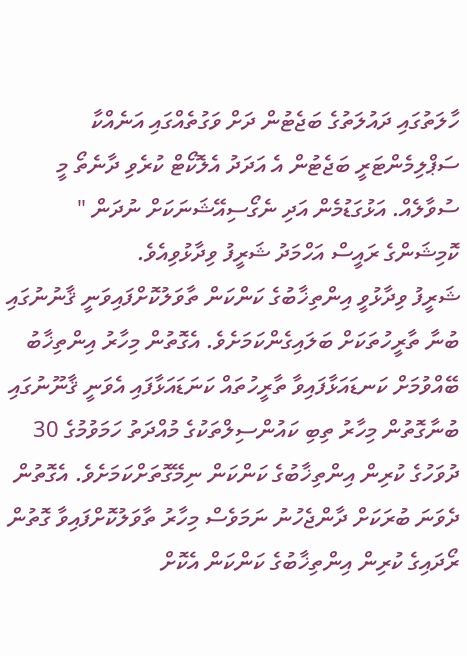ހާލަތުގައި ދައުލަތުގެ ބަޖެޓުން ދަށް ވަގުތެއްގައި އަނެއްކާ ސަޕްލިމެންޓަރީ ބަޖެޓުން އެ އަދަދު އެލޮކޯޓް ކުރެވި ދާނެތޯ މީ ސުވާލެއް. އަޅުގަޑުމެން އަދި ނެގޯސިއޭޝަނަކަށް ނުދަން " ކޮމިޝަންގެ ރައީސް އަހްމަދު ޝަރީފު ވިދާޅުވިއެވެ.
ޝަރީފު ވިދާޅުވީ އިންތިޚާބުގެ ކަންކަން ތާވަލުކޮށްފައިވަނީ ޤާނުނުގައި ބުނާ ތާރީހުތަކަށް ބަލައިގެންކަމަށެވެ. އެގޮތުން މިހާރު އިންތިޚާބު ބޭއްވުމަށް ކަނޑައަޅާފައިވާ ތާރީހުތައް ކަނަޑައަޅާފައި އެވަނީ ޤާނޫނުގައި ބުނާގޮތުން މިހާރު ތިބި ކައުންސިލްތަކުގެ މުއްދަތު ހަމަވުމުގެ 30 ދުވަހުގެ ކުރިން އިންތިޚާބުގެ ކަންކަން ނިމޭގޮތަށްކަމަށެވެ. އެގޮތުން ދެވަނަ ބުރަކަށް ދާންޖެހުނު ނަމަވެސް މިހާރު ތާވަލުކޮށްފައިވާ ގޮތުން ރޯދައިގެ ކުރިން އިންތިޚާބުގެ ކަންކަން އެކޮށް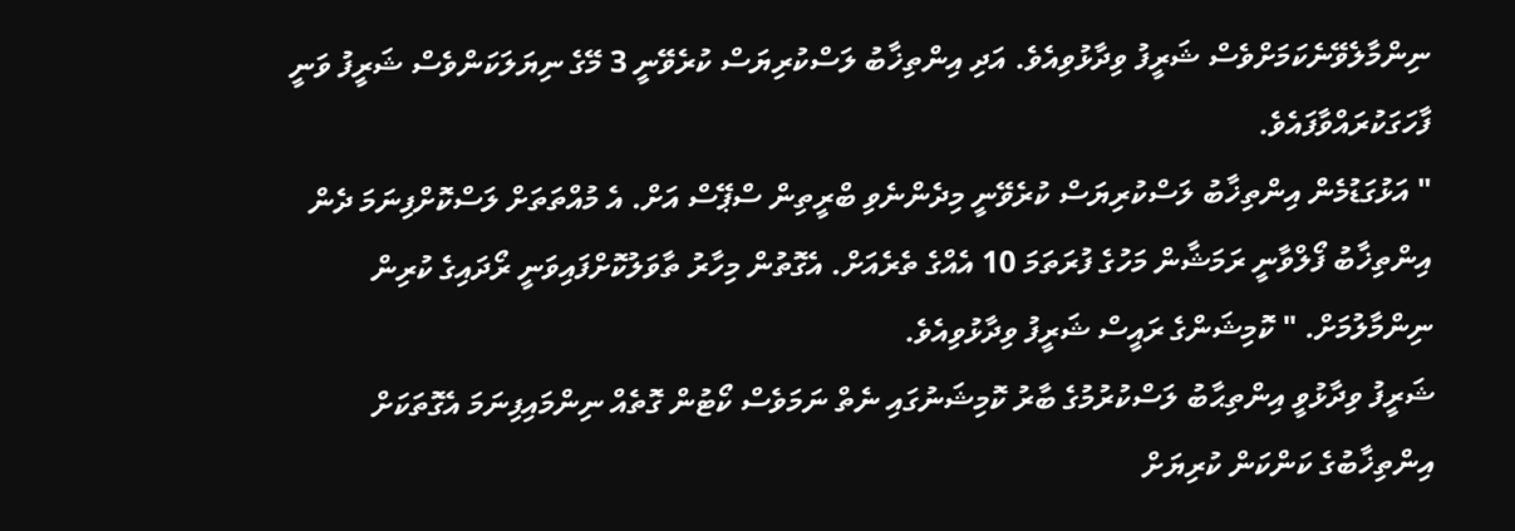ނިންމާލެވޭނެކަމަށްވެސް ޝަރީފު ވިދާޅުވިއެވެ. އަދި އިންތިޚާބު ލަސްކުރިޔަސް ކުރެވޭނީ 3 މޭގެ ނިޔަލަކަންވެސް ޝަރީފު ވަނީ ފާހަގަކުރައްވާފައެވެ.
" އަޅުގަޑުމެން އިންތިޚާބު ލަސްކުރިޔަސް ކުރެވޭނީ މިދެންނެވި ބްރީތިން ސްޕޭސް އަށް. އެ މުއްތަތަށް ލަސްކޮށްފިނަމަ ދެން އިންތިޚާބު ފޯލްވާނީ ރަމަޝާން މަހުގެ ފުރަތަމަ 10 އެއްގެ ތެރެއަށް. އެގޮތުން މިހާރު ތާވަލުކޮށްފައިވަނީ ރޯދައިގެ ކުރިން ނިންމާލުމަށް. " ކޮމިޝަންގެ ރައީސް ޝަރީފު ވިދާޅުވިއެވެ.
ޝަރީފު ވިދާޅުވީ އިންތިޙާބު ލަސްކުރުމުގެ ބާރު ކޮމިޝަނުގައި ނެތް ނަމަވެސް ކޯޓުން ގޮތެއް ނިންމައިފިނަމަ އެގޮތަކަށް އިންތިޚާބުގެ ކަންކަން ކުރިޔަށް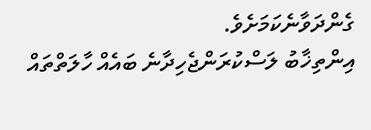ގެންދަވާނެކަމަށެވެ.
އިންތިޚާބު ލަސްކުރަންޖެހިދާނެ ބައެއް ހާލަތްތައް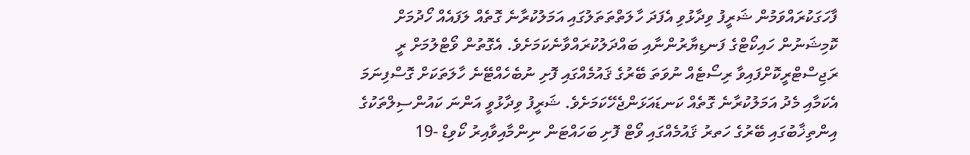ފާހަގަކުރައްވަމުން ޝަރީފު ވިދާޅުވި އެފަދަ ހާލަތްތަތަލުގައި އަމަލުކުރާނެ ގޮތެއް ލަފައެއް ހޯދުމަށް ކޮމިޝަނުން ހައިކޯޓްގެ ފަނޑިޔާރުންނާއި ބައްދަލުކުރައްވާނެކަމަށެވެ. އެގޮތުން ވޯޓްލުމަށް ރީ ރަޖިސްޓްރީކޮށްފައިވާ ރިސޯޓެއް ނުވަތަ ބޭރުގެ ޤައުމެއްގައި ފޮށި ނުބެހެއްޓޭނެ ހާލަތަކަށް ގޮސްފިނަމަ އެކަމާއި މެދު އަމަލުކުރާނެ ގޮތެއް ކަނޑައަޅަންޖެހޭކަމަށެވެ. ޝަރީފު ވިދާޅުވީ އަންނަ ކައުންސިލްތަކުގެ އިންތިޚާބުގައި ބޭރުގެ ހަތރު ޤައުމެއްގައި ވޯޓް ފޮށި ބަހައްޓަން ނިންމާއިވާއިރު ކޯވިޑް -19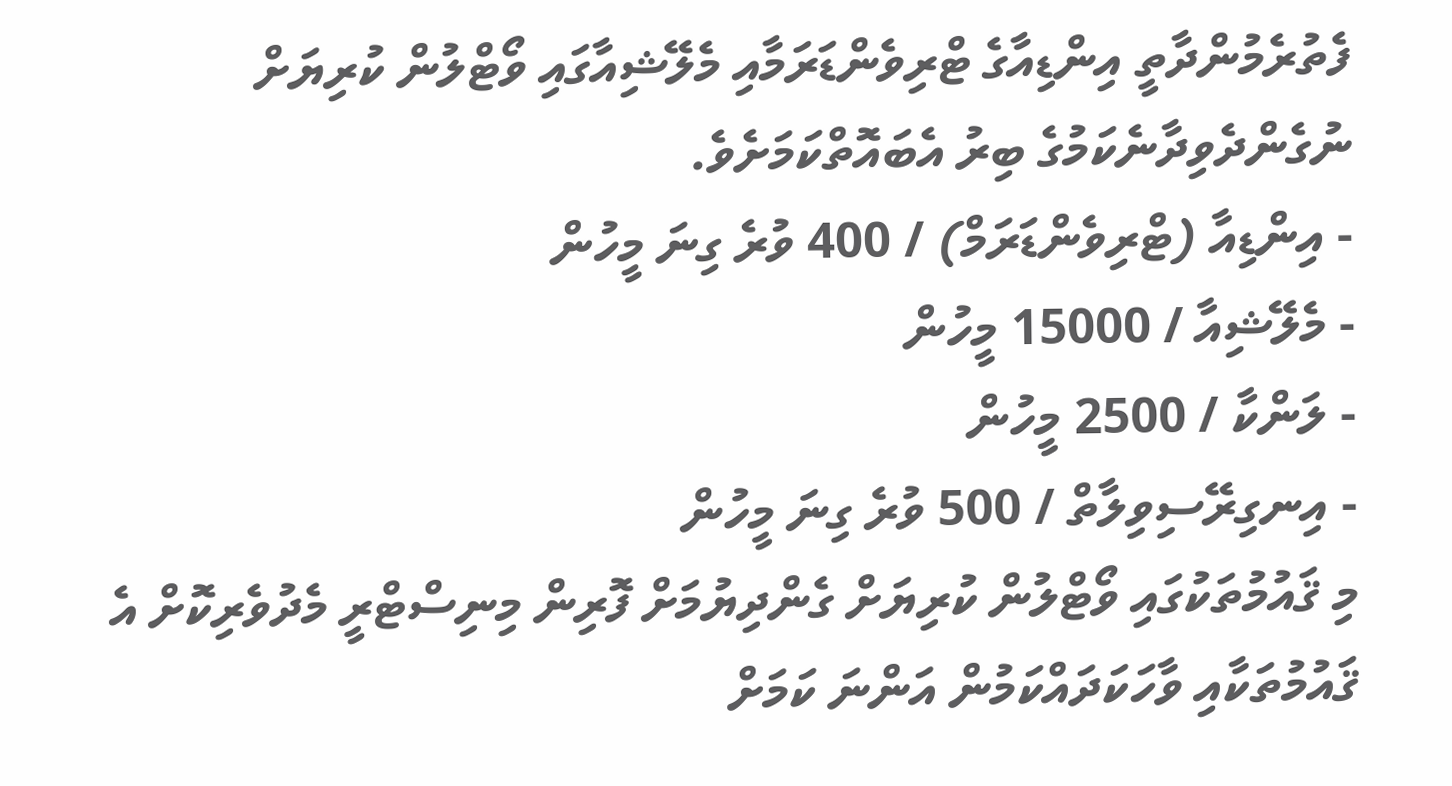ފެތުރެމުންދާތީ އިންޑިއާގެ ޓްރިވެންޑަރަމާއި މެލޭޝިއާގައި ވޯޓްލުން ކުރިޔަށް ނުގެންދެވިދާނެކަމުގެ ބިރު އެބައޮތްކަމަށެވެ.
- އިންޑިއާ (ޓްރިވެންޑަރަމް) / 400 ވުރެ ގިނަ މީހުން
- މެލޭޝިއާ / 15000 މީހުން
- ލަންކާ / 2500 މީހުން
- އިނގިރޭސިވިލާތް / 500 ވުރެ ގިނަ މީހުން
މި ޤައުމުތަކުގައި ވޯޓްލުން ކުރިޔަށް ގެންދިޔުމަށް ފޮރިން މިނިސްޓްރީ މެދުވެރިކޮށް އެ ޤައުމުތަކާއި ވާހަކަދައްކަމުން އަންނަ ކަމަށް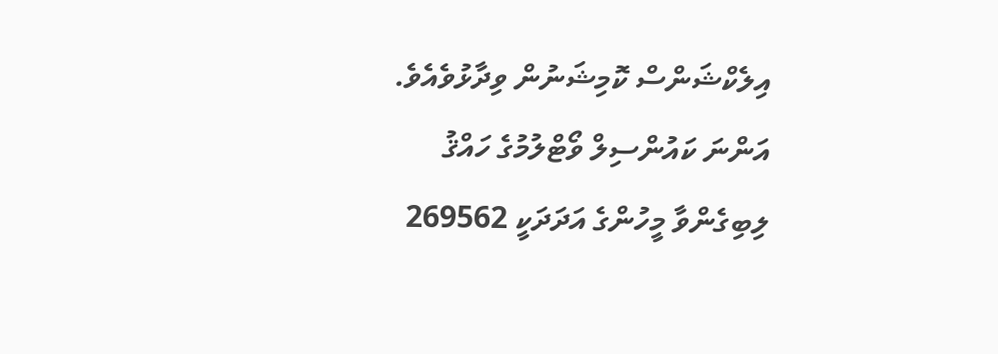އިލެކްޝަންސް ކޮމިޝަނުން ވިދާޅުވެއެވެ.
އަންނަ ކައުންސިލް ވޯޓްލުމުގެ ހައްޤު ލިބިގެންވާ މީހުންގެ އަދަދަކީ 269562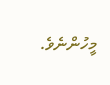މީހުންނެވެ.